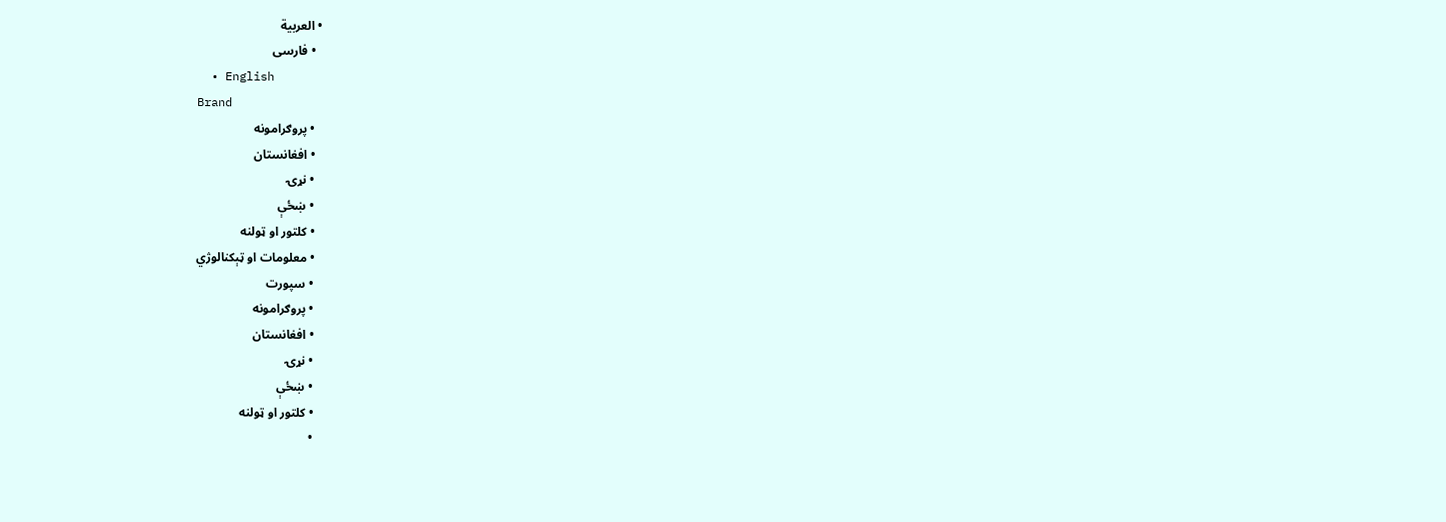• العربية
  • فارسی
  • English
Brand
  • پروګرامونه
  • افغانستان
  • نړۍ
  • ښځې
  • کلتور او ټولنه
  • معلومات او ټېکنالوژي
  • سپورت
  • پروګرامونه
  • افغانستان
  • نړۍ
  • ښځې
  • کلتور او ټولنه
  •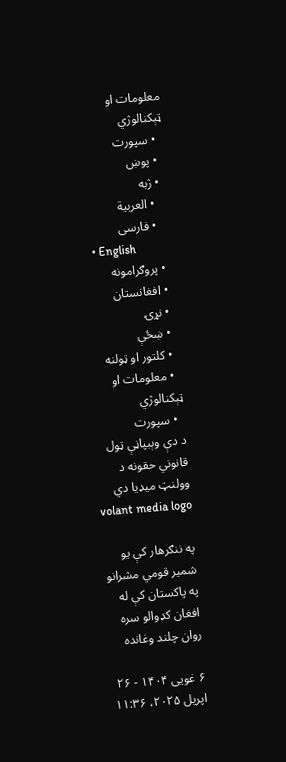معلومات او ټېکنالوژي
  • سپورت
  • پوښ
  • ژبه
    • العربية
    • فارسی
    • English
  • پروګرامونه
  • افغانستان
  • نړۍ
  • ښځې
  • کلتور او ټولنه
  • معلومات او ټېکنالوژي
  • سپورت
د دې وېبپاڼې ټول قانوني حقونه د وولنټ میډیا دي
volant media logo

په ننګرهار کې یو شمیر قومي مشرانو په پاکستان کې له افغان کډوالو سره روان چلند وغانده

۶ غویی ۱۴۰۴ - ۲۶ اپریل ۲۰۲۵، ۱۱:۳۶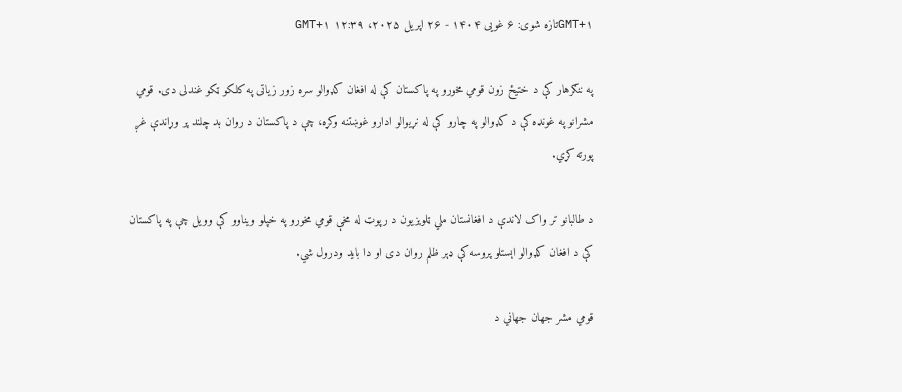GMT+۱تازه شوی: ۶ غویی ۱۴۰۴ - ۲۶ اپریل ۲۰۲۵، ۱۲:۳۹ GMT+۱

په ننګرهار کې د ختیځ زون قومي مخورو په پاکستان کې له افغان کډوالو سره زور زیاتی په کلکو ټکو غندلی دی. قومي مشرانو په غونډه کې د کډوالو په چارو کې له نړيوالو ادارو غوښتنه وکړه، چې د پاکستان د روان بد چلند پر وړاندې غږ پورته کړي.

د طالبانو تر واک لاندې د افغانستان ملي ټلویزیون د رپوټ له مخې قومي مخورو په خپلو ویناوو کې وویل چې په پاکستان کې د افغان کډوالو اېستلو پروسه کې ډېر ظلم روان دی او دا باید ودرول شي.

قومي مشر جهان جهاني د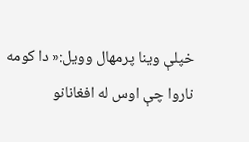خپلې وینا پرمهال وویل:« دا کومه ناروا چې اوس له افغانانو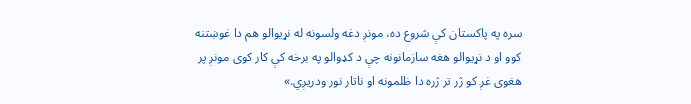سره په پاکستان کې شروع ده، مونږ دغه ولسونه له نړیوالو هم دا غوښتنه کوو او د نړیوالو هغه سازمانونه چې د کډوالو په برخه کې کار کوی مونږ پر هغوی غږ کو ژر تر ژره دا ظلمونه او ناتار نور ودریږي.»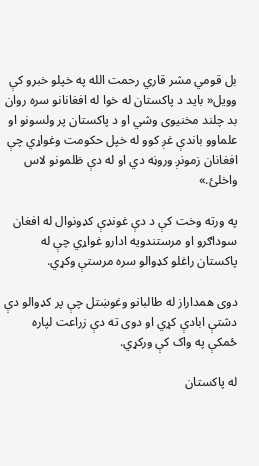بل قومي مشر قاري رحمت الله په خپلو خبرو کې وویل« باید د پاکستان له خوا له افغانانو سره روان بد چلند مخنیوی وشي او د پاکستان پر ولسونو او علماوو باندې غږ کوو له خپل حکومت وغواړي چې افغانان زمونږ وروڼه دي او له دې ظلمونو لاس واخلئ.»

په ورته وخت کې د دې غونډې کډونوال له افغان سوداګرو او مرستندویه ادارو غواړي چې له پاکستان راغلو کډوالو سره مرستې وکړي.

دوی همداراز له طالبانو وغوښتل چې پر کډوالو دې دشتې ابادې کړي او دوی ته دې زراعت لپاره ځمکې په واک کې ورکړي.

له پاکستان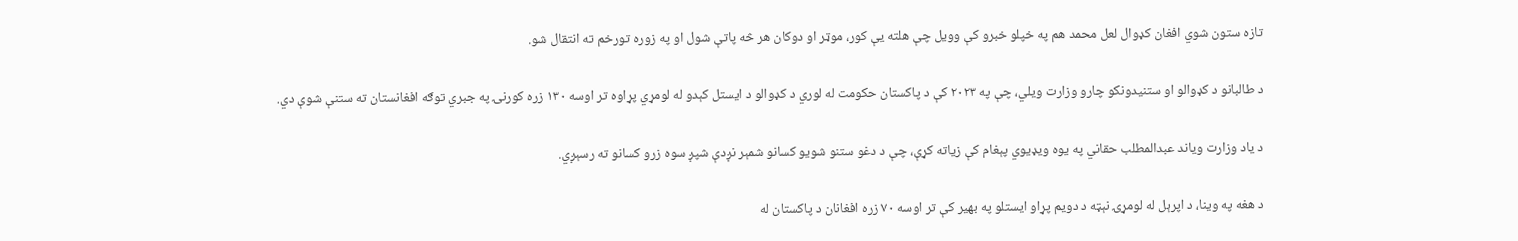تازه ستون شوي افغان کډوال لعل محمد هم په خپلو خبرو کې وویل چې هلته یې کور، موټر او دوکان هر څه پاتې شول او په زوره تورخم ته انتقال شو.

د طالبانو د کډوالو او ستنیدونکو چارو وزارت ویلي، چې په ۲۰۲۳ کې د پاکستان حکومت له لوري د کډوالو د ایستل کېدو له لومړي پړاوه تر اوسه ۱۳۰ زره کورنۍ په جبري توګه افغانستان ته ستنې شوې دي.

د یاد وزارت ویاند عبدالمطلب حقاني په یوه ویډیوي پېغام کې زیاته کړې، چې د دغو ستنو شویو کسانو شمېر نږدې شپږ سوه زرو کسانو ته رسېږي.

د هغه په وینا، د اپرېل له لومړۍ نېټه د دویم پړاو ایستلو په بهیر کې تر اوسه ۷۰ زره افغانان د پاکستان له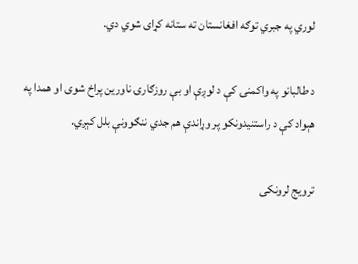لوري په جبري توګه افغانستان ته ستانه کړای شوي دي.

د طالبانو په واکمنۍ کې د لوږې او بې روزګارۍ ناورین پراخ شوی او همدا په هېواد کې د راستنیدونکو پر وړاندې هم جدي ننګوونې بلل کېږي.

ترویج لرونکی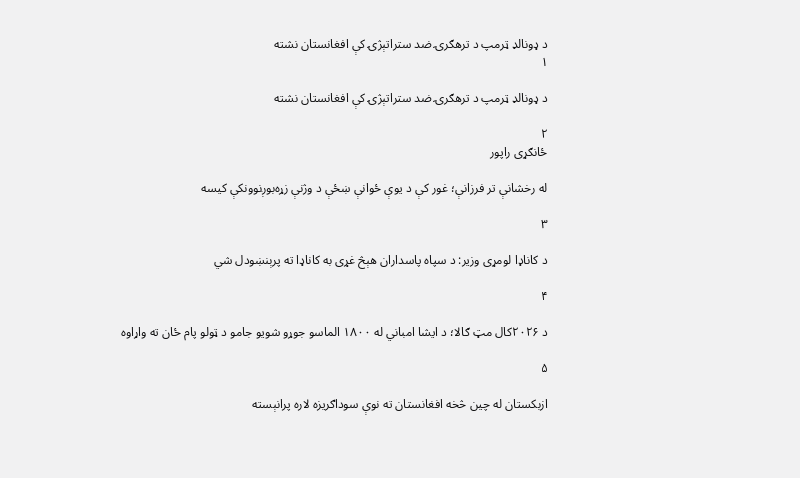د ډونالډ ټرمپ د ترهګرۍ ضد ستراتېژۍ کې افغانستان نشته
۱

د ډونالډ ټرمپ د ترهګرۍ ضد ستراتېژۍ کې افغانستان نشته

۲
ځانګړی راپور

له رخشانې تر فرزانې؛ غور کې د یوې ځوانې ښځې د وژنې زړه‌بوږنوونکې کیسه

۳

د کاناډا لومړی وزیر: د سپاه پاسداران هېڅ غړی به کاناډا ته پرېنښودل شي

۴

د ۲۰۲۶کال مټ ګالا؛ د ایشا امباني له ۱۸۰۰ الماسو جوړو شويو جامو د ټولو پام ځان ته واړاوه

۵

ازبکستان له چین څخه افغانستان ته نوې سوداګریزه لاره پرانېسته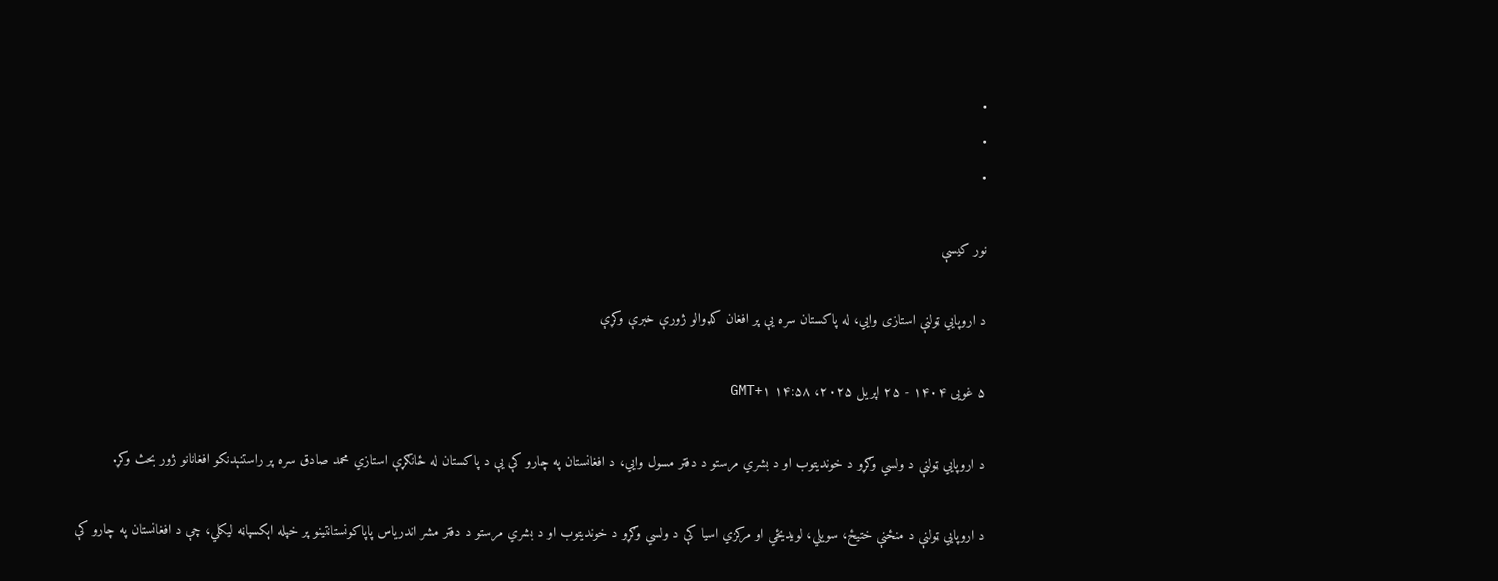•
•
•

نور کیسې

د اروپايي ټولنې استازی وايي، له پاکستان سره یې پر افغان کډوالو ژورې خبرې وکړې

۵ غویی ۱۴۰۴ - ۲۵ اپریل ۲۰۲۵، ۱۴:۵۸ GMT+۱

د اروپايي ټولنې د ولسي وګړو د خوندیتوب او د بشري مرستو د دفتر مسول وايي، د افغانستان په چارو کې یې د پاکستان له ځانګړې استازي محمد صادق سره پر راستنېدنکو افغانانو ژور بحث وکړ.

د اروپايي ټولنې د منځنې ختیځ، سویلي، لویدیځي او مرکزي اسیا کې د ولسي وګړو د خوندیتوب او د بشري مرستو د دفتر مشر اندریاس پاپاکونستانتینو پر خپله اېکسپاڼه لیکلي، چې د افغانستان په چارو کې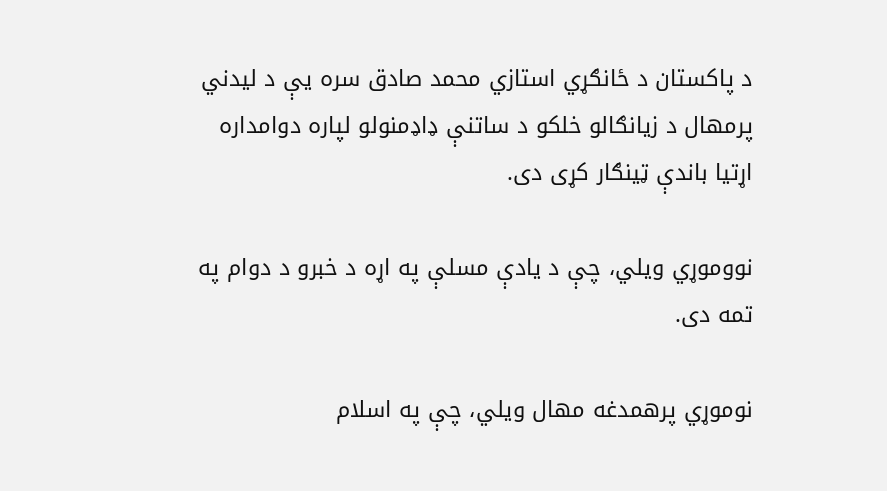د پاکستان د ځانګړي استازي محمد صادق سره یې د لیدني پرمهال د زیانګالو خلکو د ساتنې ډاډمنولو لپاره دوامداره اړتیا باندې ټینګار کړی دی.

نووموړي ویلي، چې د یادې مسلې په اړه د خبرو د دوام په تمه دی.

نوموړي پرهمدغه مهال ویلي، چې په اسلام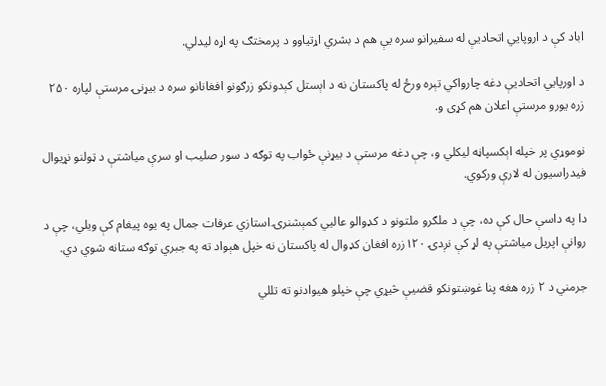اباد کې د اروپايي اتحادیې له سفیرانو سره یې هم د بشري اړتیاوو د پرمختګ په اړه لیدلي.

د اورپايي اتحادیې دغه چارواکي تېره ورځ له پاکستان نه د اېستل کېدونکو زرګونو افغانانو سره د بیړنۍ مرستې لپاره ۲۵۰ زره یورو مرستې اعلان هم کړی و.

نوموړي پر خپله اېکسپاڼه لیکلي و، چې دغه مرستې د بیړنې ځواب په توګه د سور صلیب او سرې میاشتې د ټولنو نړیوال فیدراسیون له لارې ورکوي.

دا په داسې حال کې ده، چې د ملګرو ملتونو د کډوالو عاليي کمېشنرۍ استازي عرفات جمال په یوه پیغام کې ویلي، چې د روانې اپریل میاشتې په لړ کې نږدۍ ۱۲۰زره افغان کډوال له پاکستان نه خپل هېواد ته په جبري توګه ستانه شوي دي.

جرمني د ۲ زره هغه پنا غوښتونکو قضیې څيړي چې خپلو هیوادنو ته تللي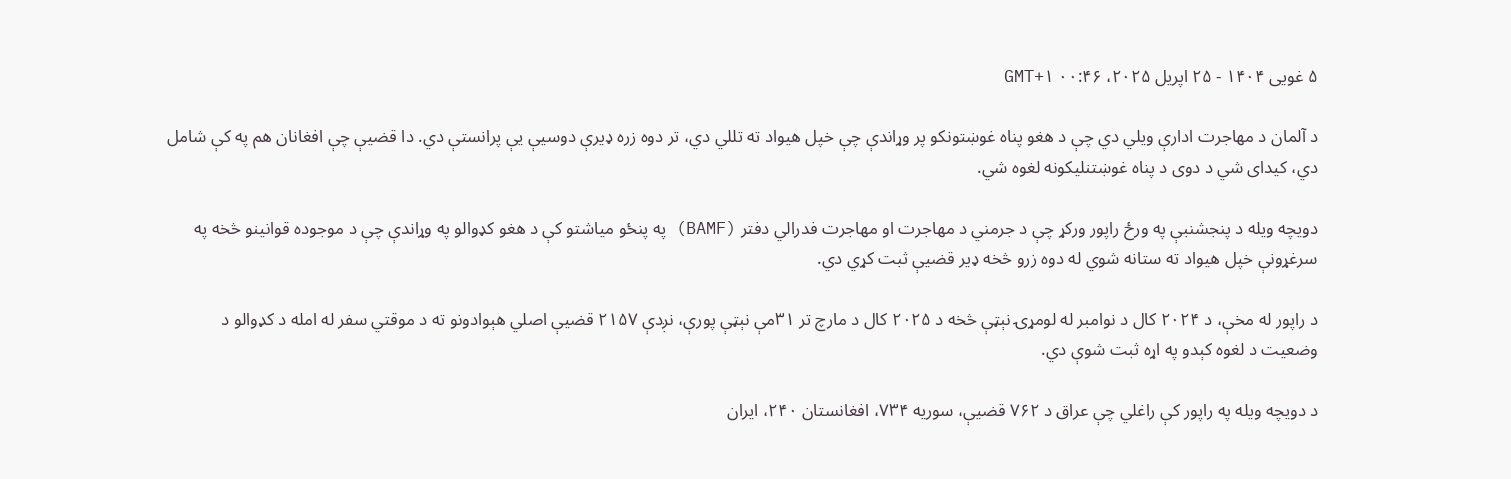۵ غویی ۱۴۰۴ - ۲۵ اپریل ۲۰۲۵، ۰۰:۴۶ GMT+۱

د آلمان د مهاجرت ادارې ویلي دي چې د هغو پناه غوښتونکو پر وړاندې چې خپل هیواد ته تللي دي، تر دوه زره ډیرې دوسیې یې پرانستې دي. دا قضیې چې افغانان هم په کې شامل دي، کیدای شي د دوی د پناه غوښتنلیکونه لغوه شي.

دویچه ویله د پنجشنبې په ورځ راپور ورکړ چې د جرمني د مهاجرت او مهاجرت فدرالي دفتر (BAMF) په پنځو میاشتو کې د هغو کډوالو په وړاندې چې د موجوده قوانینو څخه په سرغړونې خپل هیواد ته ستانه شوي له دوه زرو څخه ډیر قضیې ثبت کړي دي.

د راپور له مخې، د ۲۰۲۴ کال د نوامبر له لومړۍ نېټې څخه د ۲۰۲۵ کال د مارچ تر ۳۱مې نېټې پورې، نږدې ۲۱۵۷ قضیې اصلي هېوادونو ته د موقتي سفر له امله د کډوالو د وضعیت د لغوه کېدو په اړه ثبت شوې دي.

د دویچه ویله په راپور کې راغلي چې عراق د ۷۶۲ قضیې، سوریه ۷۳۴، افغانستان ۲۴۰، ایران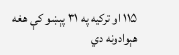۱۱۵ او ترکیه په ۳۱ پېښو کې هغه هېوادونه دي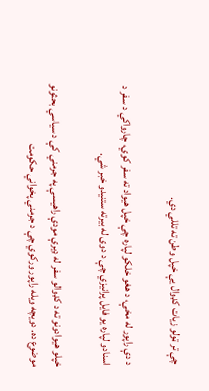چې تر ټولو زیات کډوال یې خپل وطن ته تللي دي.

د دې راپور له مخې، د هغو خلکو لپاره چې خپل هیواد ته سفر کوي، چارواکي د سفر د اسنادو لپاره یو فایل پرانیزي چې د دوی له بیرته ستنیدو خبر شي.

خپلو هیوادونو ته د کډوالو سفر له ډیرې مودې راهیسې په جرمني کې د سیاسي بحثونو موضوع ده. دویچه ویله راپور ورکوي چې د جرمني پخواني حکومت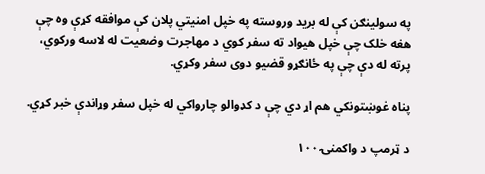په سولینګن کې له برید وروسته په خپل امنیتي پلان کې موافقه کړې وه چې هغه خلک چې خپل هیواد ته سفر کوي د مهاجرت وضعیت له لاسه ورکوي، پرته له دې چې په ځانګړو قضیو دوی سفر وکړي.

پناه غوښتونکي هم اړ دي چې د کډوالو چارواکي له خپل سفر وړاندې خبر کړي.

د ټرمپ د واکمنۍ ۱۰۰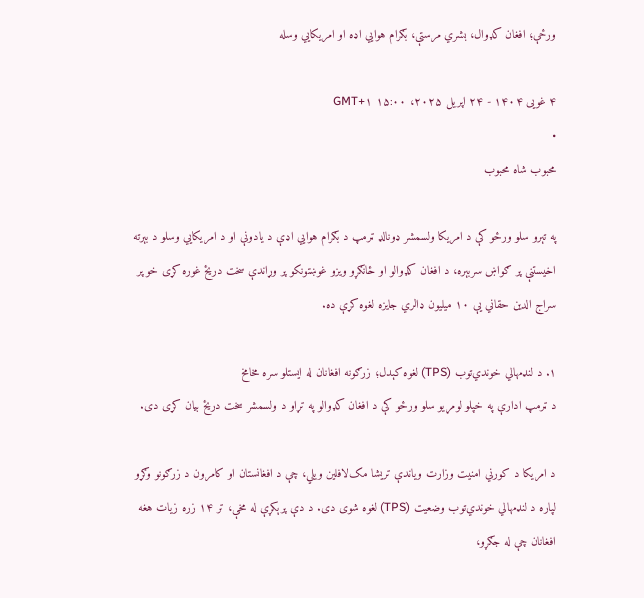ورځې؛ افغان کډوال، بشري مرستې، بګرام هوايي اډه او امریکايي وسله

۴ غویی ۱۴۰۴ - ۲۴ اپریل ۲۰۲۵، ۱۵:۰۰ GMT+۱
•
محبوب‌ شاه محبوب

په تېرو سلو ورځو کې د امریکا ولسمشر ډونالډ ټرمپ د بګرام هوايي اډې د یادونې او د امریکايي وسلو د بېرته اخیستنې پر ګواښ سربېره، د افغان کډوالو او ځانګړو ویزو غوښتونکو پر وړاندې سخت دریځ غوره کړی خو پر سراج الدین حقاني یې ۱۰ میلیون ډالري جایزه لغوه کړې ده.

۱. د لنډمهالي خوندي‌توب (TPS) لغوه کېدل؛ زرګونه افغانان له ایستلو سره مخامخ
د ټرمپ ادارې په خپلو لومړیو سلو ورځو کې د افغان کډوالو په تړاو د ولسمشر سخت دریځ بیان کړی دی.

د امریکا د کورني امنیت وزارت ویاندې تریشا مک‌لافلین ویلي، چې د افغانستان او کامرون د زرګونو وګړو لپاره د لنډمهالي خوندي‌توب وضعیت (TPS) لغوه شوی دی. د دې پرېکړې له مخې، تر ۱۴ زره زیات هغه افغانان چې له جګړو،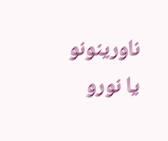ناورینونو یا نورو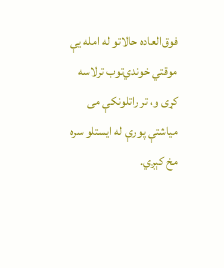فوق‌العاده حالاتو له امله یې موقتي خوندي‌توب ترلاسه کړی و، تر راتلونکې می میاشتې پورې له ایستلو سره مخ کېږي.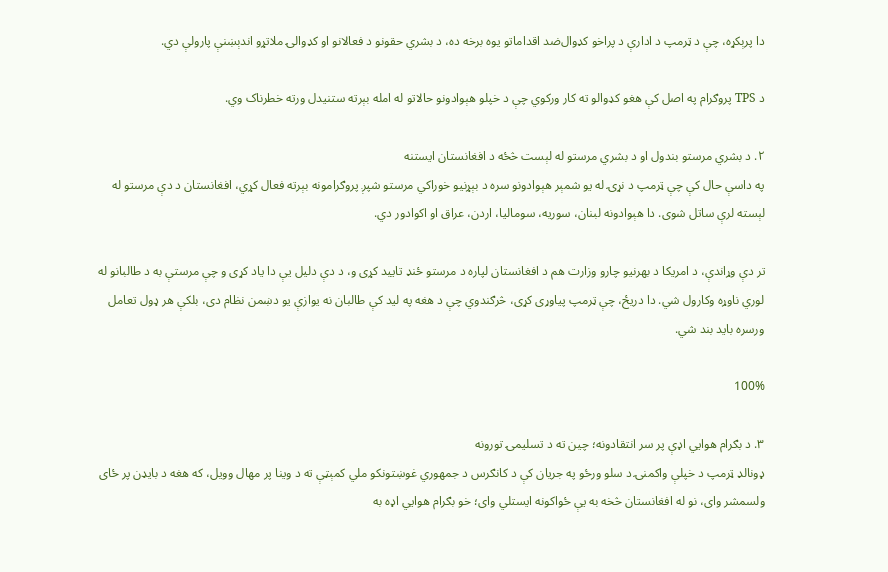دا پرېکړه، چې د ټرمپ د ادارې د پراخو کډوال‌ضد اقداماتو یوه برخه ده، د بشري حقونو د فعالانو او کډوالۍ ملاتړو اندېښنې پارولې دي.

د TPS پروګرام په اصل کې هغو کډوالو ته کار ورکوي چې د خپلو هېوادونو حالاتو له امله بېرته ستنیدل ورته خطرناک وي.

۲. د بشري مرستو بندول او د بشري مرستو له لېست څځه د افغانستان ایستنه
په داسې حال کې چې ټرمپ د نړۍ له یو شمېر هېوادونو سره د بېړنیو خوراکي مرستو شپږ پروګرامونه بېرته فعال کړي، افغانستان د دې مرستو له لېسته لرې ساتل شوی. دا هېوادونه لبنان، سوریه، سومالیا، اردن، عراق او اکوادور دي.

تر دې وړاندې، د امریکا د بهرنیو چارو وزارت هم د افغانستان لپاره د مرستو ځنډ تایید کړی و، د دې دلیل یې دا یاد کړی و چې مرستې به د طالبانو له لوري ناوړه وکارول شي. دا دریځ، چې ټرمپ پیاوړی کړی، څرګندوي چې د هغه په لید کې طالبان نه یوازې یو دښمن نظام دی، بلکې هر ډول تعامل ورسره باید بند شي.

100%

۳. د بګرام هوايي اډې پر سر انتقادونه؛ چین ته د تسلیمۍ تورونه
ډونالډ ټرمپ د خپلې واکمنۍ د سلو ورځو په جریان کې د کانګرس د جمهوري غوښتونکو ملي کمېټې ته د وینا پر مهال وویل، که هغه د بایډن پر ځای ولسمشر وای، نو له افغانستان څخه به یې ځواکونه ایستلي وای؛ خو بګرام هوايي اډه به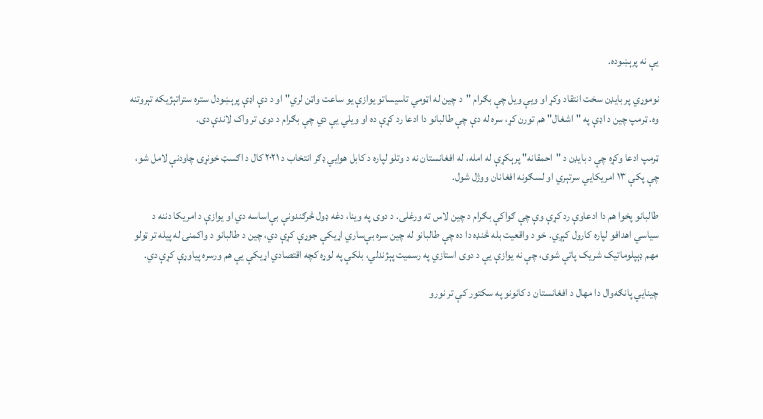یې نه پرېښوده.

نوموړي پر بایډن سخت انتقاد وکړ او ویې ویل چې بګرام "د چین له اټومي تاسیساتو یوازې یو ساعت واټن لري" او د دې اډې پرېښودل ستره ستراتېژيکه تېروتنه وه. ټرمپ چین د اډې په "اشغال" هم تورن کړ، سره له دې چې طالبانو دا ادعا رد کړې ده او ویلي یې دي چې بګرام د دوی تر واک لاندې دی.

ټرمپ ادعا وکړه چې د بایډن د "احمقانه" پرېکړې له امله، له افغانستان نه د وتلو لپاره د کابل هوایي ډګر انتخاب د ۲۰۲۱ کال د اګسټ خونړۍ چاودنې لامل شو، چې پکې ۱۳ امریکايي سرتېري او لسګونه افغانان ووژل شول.

طالبانو پخوا هم دا ادعاوې رد کړې وې چې ګواکې بګرام د چین لاس ته ورغلی. د دوی په وینا، دغه ډول څرګندونې بې‌اساسه دي او یوازې د امریکا دننه د سیاسي اهدافو لپاره کارول کېږي. خو د واقعیت بله څنډه دا ده چې طالبانو له چین سره بې‌ساري اړیکې جوړې کړې دي، چین د طالبانو د واکمنۍ له پیله تر ټولو مهم ډېپلوماتیک شریک پاتې شوی، چې نه یوازې یې د دوی استازي په رسمیت پېژندلي، بلکې په لوړه کچه اقتصادي اړیکې یې هم ورسره پیاوړې کړې دي.

چینایي پانګه‌وال دا مهال د افغانستان د کانونو په سکتور کې تر نورو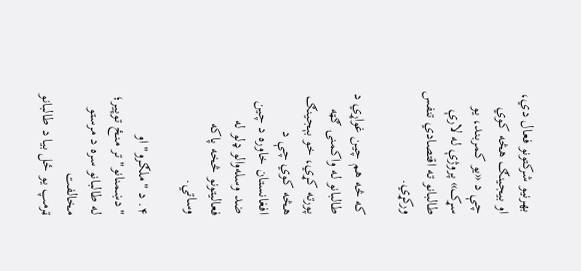بهرنیو شرکتونو فعال دي، او بیجینګ هڅه کوي چې د «یو کمربند، یو سړک» پروژې له لارې طالبانو ته اقتصادي تنفس ورکړي.

که څه هم چین غواړي د طالبانو له واکمنۍ ګټه پورته کړي، خو بېجینګ هڅه کوي چې د افغانستان خاوره د چین ضد وسله‌والو ډلو له فعالیتونو څخه پاکه وساتي.

۴. د "ملګرو" او "دښمنانو" تر منځ توپیر؛ له طالبانو سره د مرستو مخالفت
ټرمپ یو ځل بیا د طالبانو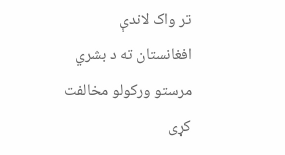تر واک لاندې افغانستان ته د بشري مرستو ورکولو مخالفت کړی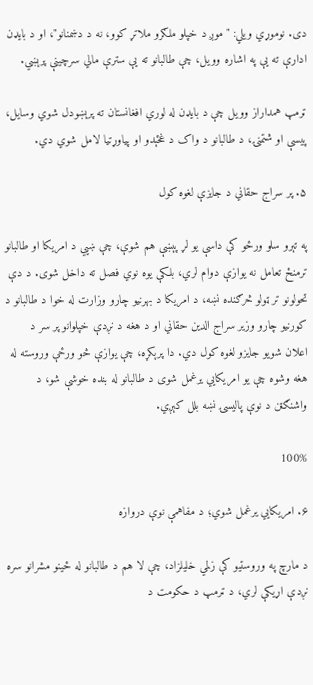دی. نوموړي ویلي: "موږ د خپلو ملګرو ملاتړ کوو، نه د دښمنانو"، او د بایډن ادارې ته یې په اشاره وویل، چې طالبانو ته یې سترې مالي سرچینې پرېښي.

ټرمپ همداراز وویل چې د بایډن له لوري افغانستان ته پرېښودل شوي وسایل، پیسې او شتمنۍ، د طالبانو د واک د غځېدو او پیاوړتیا لامل شوي دي.

۵. پر سراج حقاني د جایزې لغوه کول

په تېرو سلو ورځو کې داسې یو لړ پېښې هم شوې، چې ښيي د امریکا او طالبانو ترمنځ تعامل نه یوازې دوام لري، بلکې یوه نوي فصل ته داخل شوی. د دې تحولونو تر ټولو څرګنده نښه، د امریکا د بهرنیو چارو وزارت له خوا د طالبانو د کورنیو چارو وزیر سراج الدین حقاني او د هغه د نږدې خپلوانو پر سر د اعلان شویو جایزو لغوه کول دي. دا پرېکړه، چې یوازې څو ورځې وروسته له هغه وشوه چې یو امریکايي یرغمل شوی د طالبانو له بنده خوشې شو، د واشنګټن د نوې پالیسۍ نښه بلل کېږي.

100%

۶. امریکايي یرغمل شوي؛ د مفاهمې نوې دروازه

د مارچ په وروستیو کې زلمي خلیلزاد، چې لا هم د طالبانو له ځینو مشرانو سره نږدې اړیکې لري، د ټرمپ د حکومت د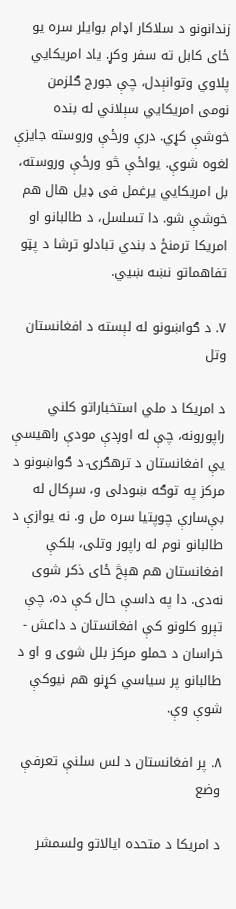زندانونو د سلاکار اډام بوایلر سره یو ځای کابل ته سفر وکړ. یاد امریکايي پلاوي وتوانېدل، چې جورج ګلزمن نومی امریکايي سېلاني له بنده خوشې کړي. درې ورځې وروسته جایزې لغوه شوې. یواځې څو ورځې وروسته، بل امریکايي یرغمل فی ډیل هال هم خوشې شو. دا تسلسل، د طالبانو او امریکا ترمنځ د بندي تبادلو ترشا د پټو تفاهماتو نښه ښيي.

۷. د ګواښونو له لېسته د افغانستان وتل

د امریکا د ملي استخباراتو کلني راپورونه، چې له اوږدې مودې راهیسې یې افغانستان د ترهګرۍ د ګواښونو د مرکز په توګه ښودلی و، سږکال له بې‌سارې چوپتیا سره مل و. نه یوازې د طالبانو نوم له راپور وتلی، بلکې افغانستان هم هېڅ ځای ذکر شوی نه‌دی. دا په داسې حال کې ده، چې تېرو کلونو کې افغانستان د داعش - خراسان د حملو مرکز بلل شوی و او د طالبانو پر سیاسي کړنو هم نیوکې شوې وې.

۸. پر افغانستان د لس سلنې تعرفې وضع

د امریکا د متحده ایالاتو ولسمشر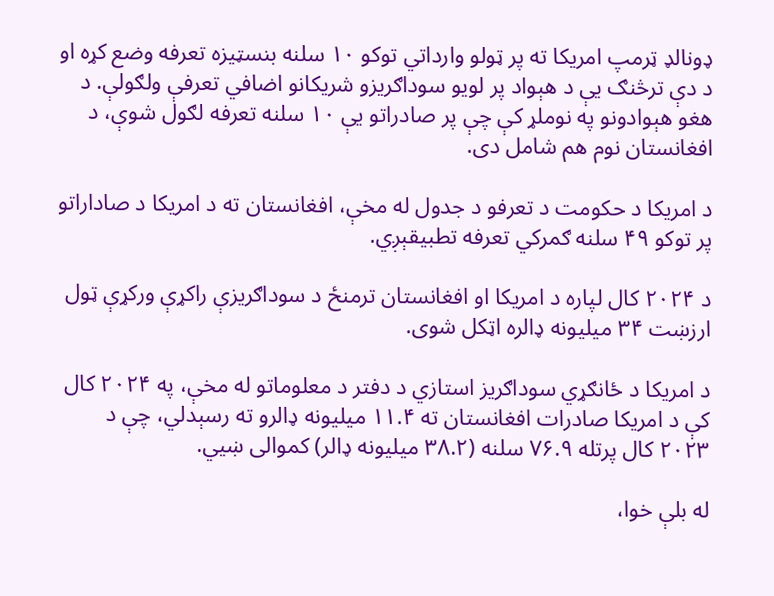ډونالډ ټرمپ امریکا ته پر ټولو وارداتي توکو ۱۰ سلنه بنسټیزه تعرفه وضع کړه او د دې ترڅنګ يې د هېواد پر لويو سوداګریزو شریکانو اضافي تعرفې ولګولې. د هغو هېوادونو په نوملړ کې چې پر صادراتو یې ۱۰ سلنه تعرفه لګول شوې، د افغانستان نوم هم شامل دی.

د امریکا د حکومت د تعرفو د جدول له مخې، افغانستان ته د امریکا د صاداراتو پر توکو ۴۹ سلنه ګمرکي تعرفه تطبیقېږي.

د ۲۰۲۴ کال لپاره د امریکا او افغانستان ترمنځ د سوداګریزې راکړې ورکړې ټول ارزښت ۳۴ میلیونه ډالره اټکل شوی.

د امریکا د ځانګړي سوداګریز استازي د دفتر د معلوماتو له مخې، په ۲۰۲۴ کال کې د امریکا صادرات افغانستان ته ۱۱.۴ میلیونه ډالرو ته رسېدلي، چې د ۲۰۲۳ کال پرتله ۷۶.۹ سلنه (۳۸.۲ میلیونه ډالر) کموالی ښيي.

له بلې خوا،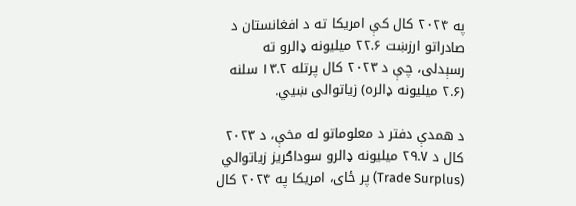په ۲۰۲۴ کال کې امریکا ته د افغانستان د صادراتو ارزښت ۲۲.۶ میلیونه ډالرو ته رسېدلی، چې د ۲۰۲۳ کال پرتله ۱۳.۲ سلنه (۲.۶ میلیونه ډالره) زیاتوالی ښيي.

د همدې دفتر د معلوماتو له مخې، د ۲۰۲۳ کال د ۲۹.۷ میلیونه ډالرو سوداګریز زیاتوالي (Trade Surplus) پر ځای، امریکا په ۲۰۲۴ کال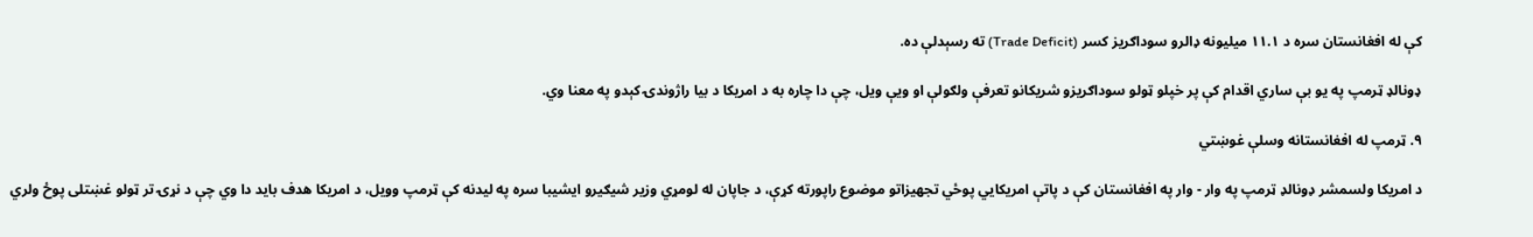کې له افغانستان سره د ۱۱.۱ میلیونه ډالرو سوداګریز کسر (Trade Deficit) ته رسېدلې ده.

ډونالډ ټرمپ په یو بې ساري اقدام کې پر خپلو ټولو سوداګریزو شریکانو تعرفې ولګولې او ویې ویل، چې دا چاره به د امریکا د بیا راژوندۍ کېدو په معنا وي.

۹. ټرمپ له افغانستانه وسلې غوښتي

د امریکا ولسمشر ډونالډ ټرمپ په وار - وار په افغانستان کې د پاتې امریکایي پوځي تجهیزاتو موضوع راپورته کړې، د جاپان له لومړي وزیر شیګیرو ایشیبا سره په لیدنه کې ټرمپ وویل، د امریکا هدف باید دا وي چې د نړۍ تر ټولو غښتلی پوځ ولري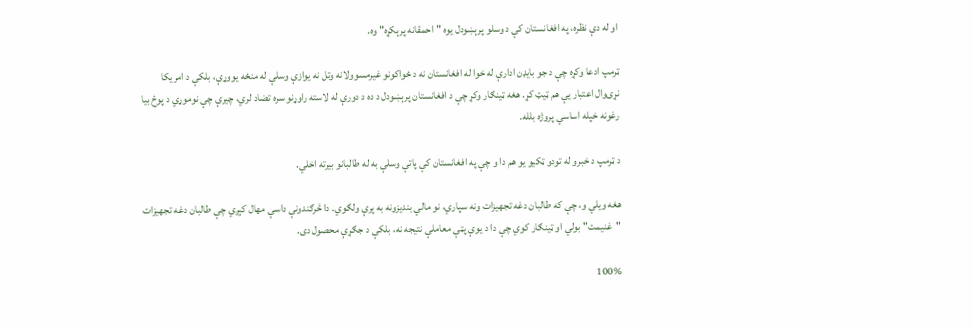او له دې نظره، په افغانستان کې د وسلو پرېښودل یوه "احمقانه پرېکړه" وه.

ټرمپ ادعا وکړه چې د جو بایډن ادارې له خوا له افغانستان نه د ځواکونو غیرمسوولانه وتل نه یوازې وسلې له منځه یووړې، بلکې د امریکا نړۍوال اعتبار یې هم ټیټ کړ. هغه ټینګار وکړ چې د افغانستان پرېښودل د ده د دورې له لاسته راوړنو سره تضاد لري، چیرې چې نوموړي د پوځ بیا رغونه خپله اساسي پروژه بلله.

د ټرمپ د خبرو له تودو ټکیو یو هم دا و چې په افغانستان کې پاتې وسلې به له طالبانو بیرته اخلي.

هغه ویلي و، چې که طالبان دغه تجهیزات ونه سپاري، نو مالي بندیزونه به پرې ولګوي. دا څرګندونې داسې مهال کېږي چې طالبان دغه تجهیزات "غنیمت" بولي او ټینګار کوي چې دا د یوې پټې معاملې نتیجه نه، بلکې د جګړې محصول دی.

100%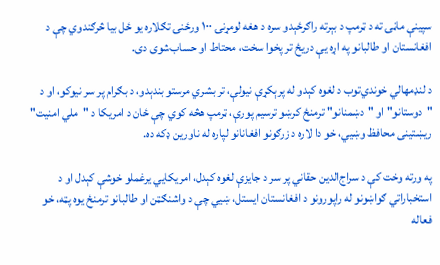سپینې ماڼۍ ته د ټرمپ د بېرته راګرځېدو سره د هغه لومړنۍ ۱۰۰ ورځنۍ تګلاره یو ځل بیا څرګندوي چې د افغانستان او طالبانو په اړه یې دریځ تر پخوا سخت، محتاط او حساب‌شوی دی.

د لنډمهالي خوندي‌توب د لغوه کېدو له پرېکړې نیولې، تر بشري مرستو بندېدو، د بګرام پر سر نیوکو، او د "دوستانو" او "دښمنانو" ترمنځ کرښو ترسیم پورې، ټرمپ هڅه کوي چې ځان د امریکا د "ملي امنیت" ریښتینی محافظ وښيي، خو دا لاره د زرګونو افغانانو لپاره له ناورین ډکه ده.

په ورته وخت کې د سراج‌الدین حقاني پر سر د جایزې لغوه کېدل، امریکايي یرغملو خوشې کېدل او د استخباراتي ګواښونو له راپورونو د افغانستان ایستل، ښيي چې د واشنګټن او طالبانو ترمنځ یوه پټه، خو فعاله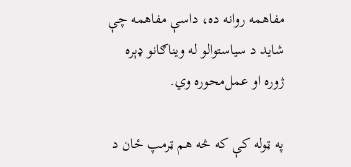مفاهمه روانه ده، داسې مفاهمه چې شاید د سیاستوالو له ویناګانو ډېره ژوره او عمل‌محوره وي.

په ټوله کې که څه هم ټرمپ ځان د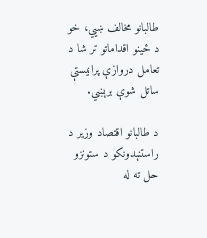طالبانو مخالف ښيي، خو د ځینو اقداماتو تر شا د تعامل دروازې پرانیستې ساتل شوې برېښي.

د طالبانو اقتصاد وزیر د راستنېدونکو د ستونزو حل ته له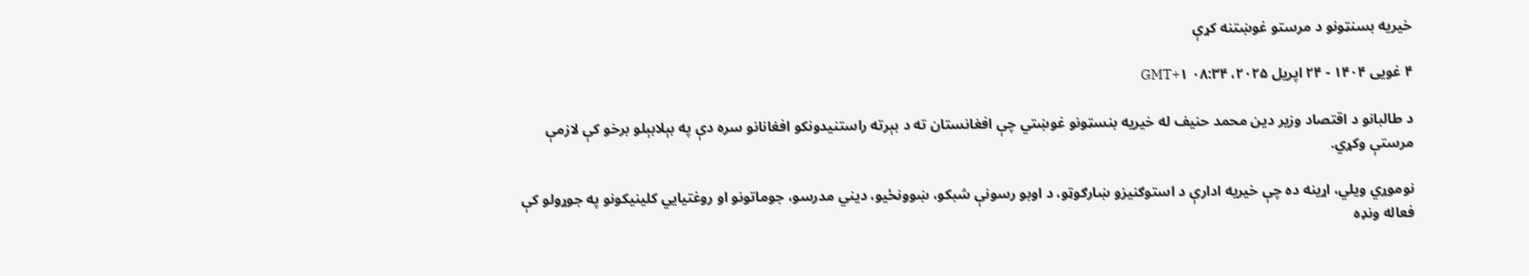خیریه بسنټونو د مرستو غوښتنه کړې

۴ غویی ۱۴۰۴ - ۲۴ اپریل ۲۰۲۵، ۰۸:۳۴ GMT+۱

د طالبانو د اقتصاد وزیر دین محمد حنیف له خیریه بنسټونو غوښتي چې افغانستان ته د بېرته راستنیدونکو افغانانو سره دې په بېلابېلو برخو کې لازمې مرستې وکړي.

نوموړي ویلي، اړینه ده چې خیریه ادارې د استوګنیزو ښارګوټو، د اوبو رسونې شبکو، ښوونځیو، دیني مدرسو، جوماتونو او روغتیايي کلینیکونو په جوړولو کې فعاله ونډه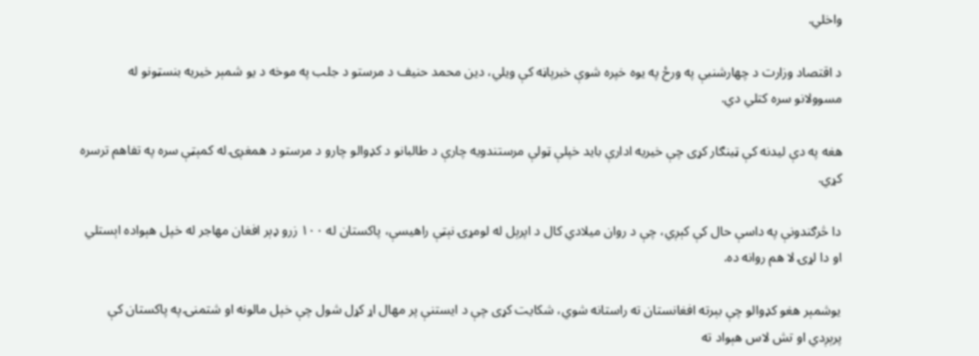واخلي.

د اقتصاد وزارت د چهارشنبې په ورځ په یوه خپره شوې خبرپاڼه کې ویلي، دین محمد حنیف د مرستو د جلب په موخه د یو شمېر خیریه بنسټونو له مسوولانو سره کتلي دي.

هغه په دې لیدنه کې ټینګار کړی چې خیریه ادارې باید خپلې ټولې مرستندویه چارې د طالبانو د کډوالو چارو د مرستو د همغږۍ له کمېټې سره په تفاهم ترسره کړي.

دا څرګندونې په داسې حال کې کېږي، چې د روان میلادي کال د اپرېل له لومړۍ نېټې راهیسې، پاکستان له ۱۰۰ زرو ډېر افغان مهاجر له خپل هېواده اېستلي او دا لړۍ لا هم روانه ده.

یوشمېر هغو کډوالو چې بېرته افغانستان ته راستانه شوي، شکایت کړی چې د ایستنې پر مهال اړ کړل شول چې خپل مالونه او شتمنۍ په پاکستان کې پرېږدي او تش لاس هېواد ته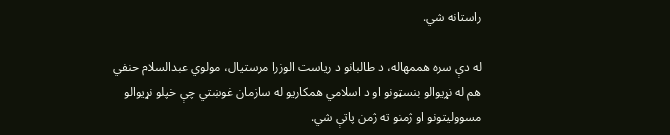راستانه شي.

له دې سره هممهاله، د طالبانو د ریاست الوزرا مرستیال، مولوي عبدالسلام حنفي هم له نړیوالو بنسټونو او د اسلامي همکاریو له سازمان غوښتي چې خپلو نړیوالو مسوولیتونو او ژمنو ته ژمن پاتې شي.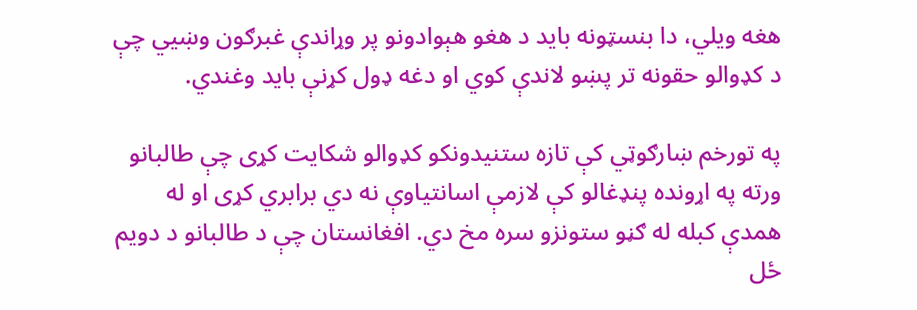هغه ویلي، دا بنسټونه باید د هغو هېوادونو پر وړاندې غبرګون وښيي چې د کډوالو حقونه تر پښو لاندې کوي او دغه ډول کړنې باید وغندي.

په تورخم ښارګوټي کې تازه ستنیدونکو کډوالو شکایت کړی چې طالبانو ورته په اړونده پنډغالو کې لازمې اسانتیاوې نه دي برابري کړی او له همدې کبله له ګڼو ستونزو سره مخ دي. افغانستان چې د طالبانو د دویم ځل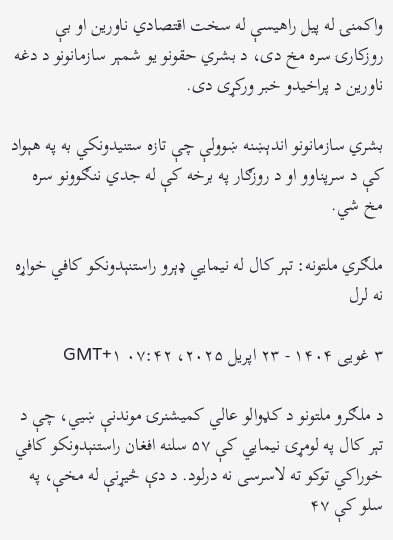واکمنۍ له پیل راهیسې له سخت اقتصادي ناورین او بې روزکارۍ سره مخ دی، د بشري حقونو یو شمېر سازمانونو د دغه ناورین د پراخیدو خبر ورکړی دی.

بشري سازمانونو اندېښنه ښوولې چې تازه ستنیدونکي به په هېواد کې د سرپناوو او د روزګار په برخه کې له جدي ننګوونو سره مخ شي.

ملګري ملتونه: تېر کال له نیمایي ډېرو راستنېدونکو کافي خواړه نه لرل

۳ غویی ۱۴۰۴ - ۲۳ اپریل ۲۰۲۵، ۰۷:۴۲ GMT+۱

د ملګرو ملتونو د کډوالو عالي کمیشنرۍ موندنې ښيي، چې د تېر کال په لومړۍ نیمايي کې ۵۷ سلنه افغان راستنېدونکو کافي خوراکي توکو ته لاسرسی نه درلود. د دې څیړنې له مخې، په سلو کې ۴۷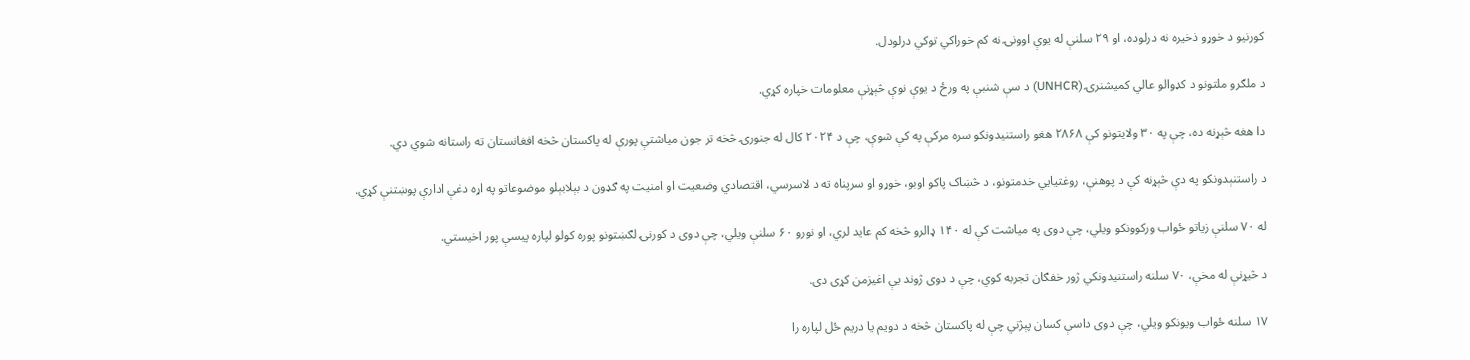کورنیو د خوړو ذخیره نه درلوده، او ۲۹ سلنې له یوې اوونۍ نه کم خوراکي توکي درلودل.

د ملګرو ملتونو د کډوالو عالي کمیشنرۍ (UNHCR) د سې شنبې په ورځ د یوې نوې څېړنې معلومات خپاره کړي.

دا هغه څېړنه ده، چې په ۳۰ ولایتونو کې ۲۸۶۸ هغو راستنیدونکو سره مرکې په کې شوې، چې د ۲۰۲۴ کال له جنورۍ څخه تر جون میاشتې پورې له پاکستان څخه افغانستان ته راستانه شوي دي.

د راستنېدونکو په دې څېړنه کې د پوهنې، روغتیايي خدمتونو، د څښاک پاکو اوبو، خوړو او سرپناه ته د لاسرسي، اقتصادي وضعیت او امنیت په ګډون د بېلابېلو موضوعاتو په اړه دغې ادارې پوښتنې کړي.

له ۷۰ سلنې زیاتو ځواب ورکوونکو ویلي، چې دوی په میاشت کې له ۱۴۰ ډالرو څخه کم عاید لري، او نورو ۶۰ سلنې ویلي، چې دوی د کورنۍ لګښتونو پوره کولو لپاره پیسې پور اخیستي.

د څیړنې له مخې، ۷۰ سلنه راستنیدونکي ژور خفګان تجربه کوي، چې د دوی ژوند یې اغیزمن کړی دی.

۱۷ سلنه ځواب ویونکو ویلي، چې دوی داسې کسان پېژني چې له پاکستان څخه د دویم یا دریم ځل لپاره را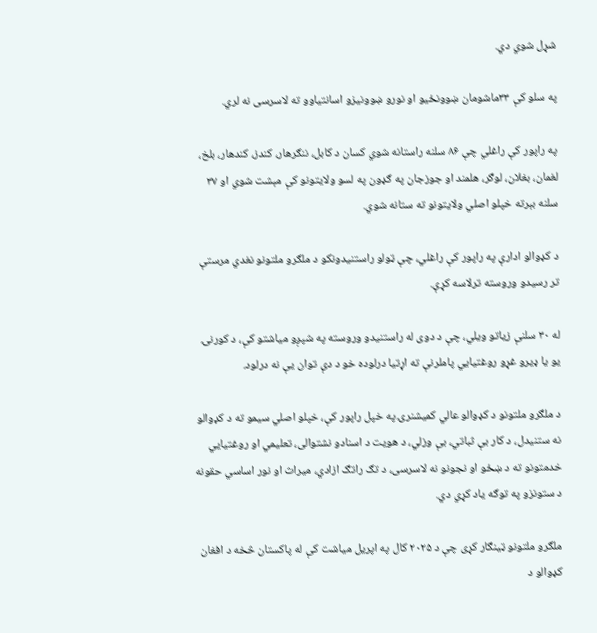شړل شوي دي.

په سلو کې ۳۳ماشومان ښوونځيو او نورو ښوونیزو اسانتیاوو ته لاسرسی نه لري.

په راپور کې راغلي چې ۸۶ سلنه راستانه شوي کسان د کابل، ننګرهار، کندز، کندهار، بلخ، لغمان، بغلان، لوګر، هلمند او جوزجان په ګډون په لسو ولایتونو کې مېشت شوي او ۳۷ سلنه بېرته خپلو اصلي ولایتونو ته ستانه شوي.

د کډوالو ادارې په راپور کې راغلي، چې ټولو راستنیدونکو د ملګرو ملتونو نغدي مرستې تر رسیدو وروسته ترلاسه کړې.

له ۳۰ سلنې زیاتو ویلي، چې د دوی له راستنیدو وروسته په شپږو میاشتو کې، د کورنۍ یو یا ډیرو غړو روغتیایي پاملرنې ته اړتیا درلوده خو د دې توان یې نه درلود.

د ملګرو ملتونو د کډوالو عالي کمیشنرۍ په خپل راپور کې، خپلو اصلي سیمو ته د کډوالو نه ستنیدل، د کار بې ثباتي، بې وزلي، د هویت د اسنادو نشتوالی، تعلیمي او روغتیايي خدمتونو ته د ښځو او نجونو نه لاسرسی، د تګ راتګ ازادي، میراث او نور اساسي حقونه د ستونزو په توګه یاد کړي دي.

ملګرو ملتونو ټینګار کړی چې د ۲۰۲۵ کال په اپریل میاشت کې له پاکستان څخه د افغان کډوالو د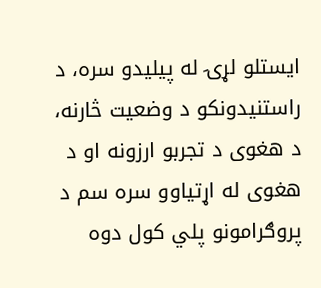ایستلو لړۍ له پیلیدو سره، د راستنیدونکو د وضعیت څارنه، د هغوی د تجربو ارزونه او د هغوی له اړتیاوو سره سم د پروګرامونو پلي کول دوه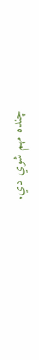چنده مهم شوي دي.